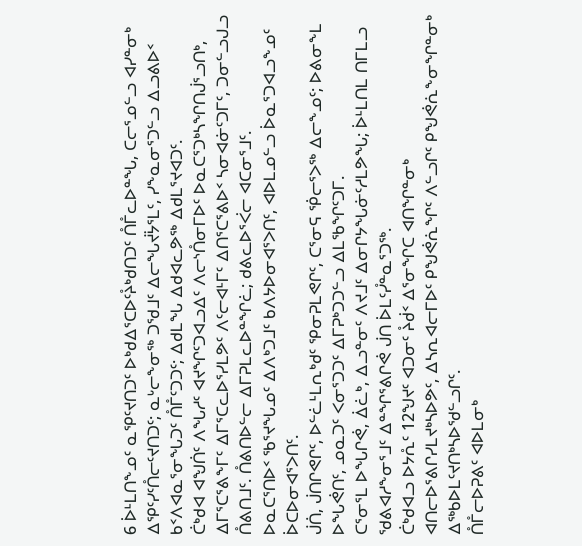6 ᐆᒻᒪᑎᖕᓄᑦ ᓇᕿᑦᔪᑎᑐᑦ ᐅᒃᑯᐃᕐᑕᐅᑦᔧᒃᑯᑎᑐᑦ ᑍᒤᓚᐅᓐᖓ, ᑕᓕᕐᓄᓪᓗ ᐊᓯᓐᓂᒃ ᐃᕿᑦᓯᑦᑍᓕᑦᔪᑎᑐᑦ; ᓇᒡᓕᖕᓂᖅ ᑐᖁᒧᑦ ᐃᓕᖓᔫᔮᕐᒪᑦ, ᓯᖕᓇᓂᕐᑐᓪᓗ ᐃᓗᕕᐅᑉ ᑲᑉᐱᐊᓇᕐᓂᖓᑐᑦ ᑍᒤᑦᑐᑐᑦ; ᐃᑯᒪᖓ ᐃᑯᐊᓚᕗᖅ ᐃᑯᒪᕐᔪᐊᑐᑦ.
ᑖᒃᑯᐊ ᐊᖑᑏᑦ ᐱᖓᓱᑦ ᐊᔪᖏᑦᑐᐊᓗᐃᑦ ᐱᓕᔅᑍᓂᒥᐅᑦ ᐅᓇᑕᕐᑐᒃᓴᖏᑎᒎᕐᓗᑎᒃ, ᐃᒥᕐᑕᕐᕕᖕᒥᑦ ᐃᒥᕐᑕᓚᐅᕐᓯᒪᕗᑦ ᐱᑦᓕᐊᒻᒥᑦ ᐃᑎᕐᑕᕐᕕᐅᑉ ᓴᓂᐊᓃᑦᑐᒥᑦ, ᑐᓂᓪᓗᒍᓗ ᑍᕕᑎᒧᑦ. ᑍᕕᑎᐅᓪᓕ ᐃᒥᕈᒪᓚᐅᓐᖏᓛ; ᑯᕕᓚᐅᕐᐹᓕ ᐊᑕᓂᕐᒧᑦ.
ᐅᓇᑕᕐᑎᐅᑉ ᖃᕐᔪᖓᓄᑦ ᐃᐱᒃᑐᒧᑦ ᑲᐱᔭᐅᓂᐊᕐᐳᑎᑦ, ᐊᐅᒪᓄᓪᓗ ᐆᓇᕐᑐᐊᓗᖕᓄᑦ ᐆᑕᐅᓂᐊᕐᐳᑎᑦ.
ᒎᑏ, ᒎᑎᒋᕙᒋᑦ, ᐅᓪᓛᒻᒪᕆᒃᑯᑦ ᕿᓂᕈᒪᕙᒋᑦ, ᑕᕐᓂᕋ ᖀᓕᕐᐳᖅ ᐃᓕᖕᓄᑦ; ᐅᕕᓂᖕᒪ ᐅᖓᕚᑎᑦ, ᓄᓇᑐᑦ ᐸᓂᕐᑐᑐᑦ ᐃᒥᕈᒃᑐᑐᓪᓗ ᐃᒪᖃᖏᑦᑐᒥ.
ᑕᕐᓂᕐᒪ ᐅᖓᒋᕚ, ᐄᓛᒃ, ᐃᓗᓐᓂᑦ ᐱᔪᒧᑦ ᐃᓂᒋᔭᖓᓃᑦᓱᒪᕗᖓ; ᐆᒻᒪᑎᒪ ᑎᒥᒪᓗ ᖁᕕᐊᓱᖕᓂᕐᒧᑦ ᐃᓐᖏᕐᕕᒋᕚ ᒎᑎ ᐆᒪᑦᓮᓐᓇᕐᑐᖅ.
ᑖᒃᑯᐊᓗ ᐅᔭᕅᑦ 12ᖑᔪᑦ ᐊᑐᓂᑦ ᔧᑰᑉ ᐃᕐᓂᖏᑕ ᐊᑎᖏᓐᓂᒃ ᐊᑎᓕᐅᕐᕕᒋᓯᒪᔪᒃᓴᐅᕗᑦ, ᐃᓴᕆᐊᓕᒥᐅᑦ ᑭᖑᕚᕇᖏᑦ ᐱᓪᓗᒋᑦ ᑭᖑᕚᕇᖕᓂᖏᓐᓂᒃ ᐃᖅᑲᐅᒪᑦᔪᑎᒃᓴᐅᖁᓪᓗᒋᑦ.
ᑍᒤᓕᐅᕈᕕᑦ ᐊᐅᒪᓂᒃ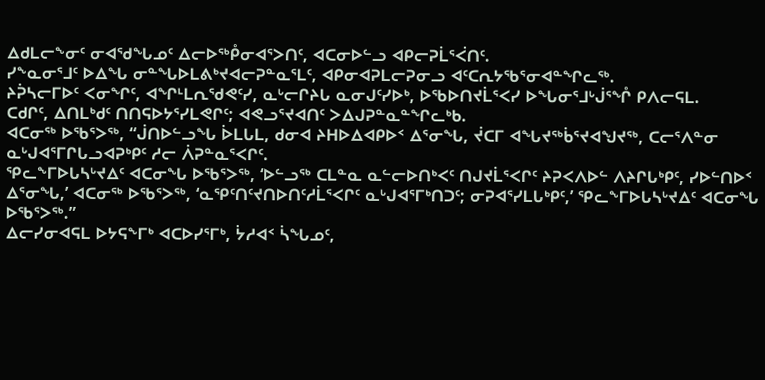ᐃᑯᒪᓕᖕᓂᑦ ᓂᐊᖁᖓᓄᑦ ᐃᓕᐅᖅᑬᓂᐊᕐᐳᑎᑦ, ᐊᑕᓂᐅᓪᓗ ᐊᑭᓕᕈᒫᕐᐹᑎᑦ.
ᓯᖕᓇᓂᕐᒧᑦ ᐅᐃᖓ ᓂᓐᖓᐅᒪᕕᒃᔪᐊᓕᕈᓐᓇᕐᒪᑦ, ᐊᑭᓂᐊᕈᒪᓕᕈᓂᓗ ᐊᑦᑕᕆᔭᖃᕐᓂᐊᓐᖏᓚᖅ.
ᔨᕉᓴᓕᒥᐅᑦ ᐸᓂᖏᑦ, ᐊᖏᒻᒪᕆᖁᕙᑦᓯ, ᓇᒡᓕᒋᔨᒐ ᓇᓂᒍᑦᓯᐅᒃ, ᐅᖃᐅᑎᔪᒫᕐᐸᓯ ᐅᖓᓂᕐᒧᒡᒎᕐᖎ ᑭᐱᓕᕋᒪ.
ᑕᑯᒋᑦ, ᐃᑎᒪᒃᑯᑦ ᑎᑎᕋᐅᔭᕐᓯᒪᕙᒋᑦ; ᐊᕙᓗᕐᔪᐊᑎᑦ ᐳᐃᒍᕈᓐᓇᓐᖏᓚᒃᑲ.
ᐊᑕᓂᖅ ᐅᖃᕐᐳᖅ, “ᒎᑎᐅᓪᓗᖓ ᐆᒪᒐᒪ, ᑯᓂᐊ ᔨᕼᐅᐃᐊᑭᐅᑉ ᐃᕐᓂᖓ, ᔫᑕᒥ ᐊᖓᔪᖅᑳᕐᔪᐊᖑᔪᖅ, ᑕᓕᕐᐱᓐᓂ ᓇᒡᒍᐊᕐᒥᒋᒐᓗᐊᕈᒃᑭᑦ ᓱᓕ ᐲᕈᓐᓇᕐᐸᒋᑦ.
ᕿᓚᖕᒥᐅᒐᓴᒡᔪᐃᑦ ᐊᑕᓂᖓ ᐅᖃᕐᐳᖅ, ‘ᐅᓪᓗᖅ ᑕᒪᓐᓇ ᓇᓪᓕᐅᑎᒃᐸᑦ ᑎᒍᔪᒫᕐᐸᒋᑦ ᔨᕈᐸᐱᐅᓪ ᐱᔨᒋᒐᒃᑭᑦ, ᓯᐅᓪᑎᐅᑉ ᐃᕐᓂᖓ,’ ᐊᑕᓂᖅ ᐅᖃᕐᐳᖅ, ‘ᓇᕿᑦᑎᑦᔪᑎᐅᑎᑦᓱᒫᕐᐸᒋᑦ ᓇᒡᒍᐊᕐᒥᒃᑎᑐᑦ; ᓂᕈᐊᕐᓯᒪᒐᒃᑭᑦ,’ ᕿᓚᖕᒥᐅᒐᓴᒡᔪᐃᑦ ᐊᑕᓂᖓ ᐅᖃᕐᐳᖅ.”
ᐃᓕᓯᓂᐊᕋᒪ ᐅᔭᕋᖕᒥᒃ ᐊᑕᐅᓯᕐᒥᒃ, ᔮᓱᐊᑉ ᓵᖓᓄᑦ,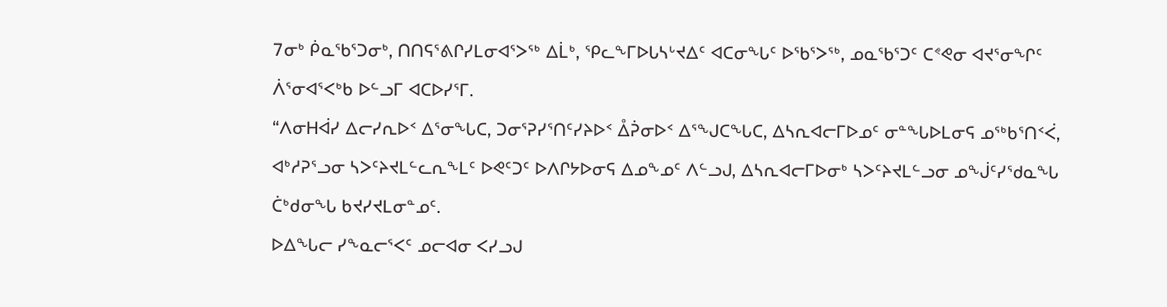7ᓂᒃ ᑮᓇᖃᕐᑐᓂᒃ, ᑎᑎᕋᕐᕕᒋᓯᒪᓂᐊᕐᐳᖅ ᐃᒫᒃ, ᕿᓚᖕᒥᐅᒐᓴᒡᔪᐃᑦ ᐊᑕᓂᖓᑦ ᐅᖃᕐᐳᖅ, ᓄᓇᖃᕐᑐᑦ ᑕᕝᕙᓂ ᐊᔪᕐᓂᖏᑦ ᐲᕐᓂᐊᕐᐸᒃᑲ ᐅᓪᓗᒥ ᐊᑕᐅᓯᕐᒥ.
“ᐱᓂᕼᐋᓯ ᐃᓕᓯᕆᐅᑉ ᐃᕐᓂᖓᑕ, ᑐᓂᕐᕈᓯᕐᑎᑦᓯᔨᐅᑉ ᐂᕉᓂᐅᑉ ᐃᕐᖑᑕᖓᑕ, ᐃᓴᕆᐊᓕᒥᐅᓄᑦ ᓂᓐᖓᐅᒪᓂᕋ ᓄᖅᑲᕐᑎᑉᐹ, ᐊᒃᓱᕈᕐᓗᓂ ᓴᐳᑦᔨᔪᒪᓪᓚᕆᖕᒪᑦ ᐅᕙᑦᑐᑦ ᐅᐱᒋᔭᐅᓂᕋ ᐃᓄᖕᓄᑦ ᐱᓪᓗᒍ, ᐃᓴᕆᐊᓕᒥᐅᓂᒃ ᓴᐳᑦᔨᔪᒪᓪᓗᓂ ᓄᖒᑦᓯᖁᓇᖓ ᑖᒃᑯᓂᖓ ᑲᔪᓯᔪᒪᓂᓐᓄᑦ.
ᐅᐃᖓᓕ ᓯᖕᓇᓕᕐᐸᑦ ᓄᓕᐊᓂ ᐸᓯᓗᒍ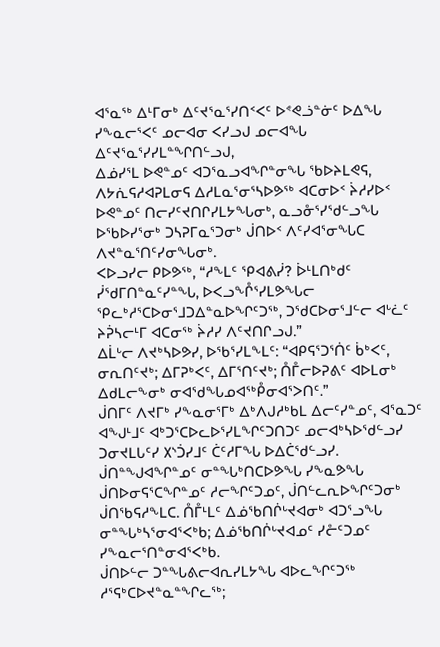ᐊᕐᓇᖅ ᐃᒻᒥᓂᒃ ᐃᑦᔪᕐᓇᕐᓯᑎᑉᐸᑦ ᐅᕝᕙᓘᓐᓃᑦ ᐅᐃᖓ ᓯᖕᓇᓕᕐᐸᑦ ᓄᓕᐊᓂ ᐸᓯᓗᒍ ᓄᓕᐊᖓ ᐃᑦᔪᕐᓇᕐᓯᓯᒪᓐᖏᑎᓪᓗᒍ,
ᐃᓅᓯᕐᒪ ᐅᕙᓐᓄᑦ ᐊᑐᕐᓇᓗᐊᖏᓐᓂᖓ ᖃᐅᔨᒪᕙᕋ, ᐱᔭᕇᕋᓱᐊᕈᒪᓂᕋ ᐃᓱᒪᓇᕐᓂᕐᓴᐅᕗᖅ ᐊᑕᓂᐅᑉ ᔩᓱᓯᐅᑉ ᐅᕙᓐᓄᑦ ᑎᓕᓯᑦᔪᑎᒋᓯᒪᔭᖓᓂᒃ, ᓇᓗᓁᕐᓯᖁᓪᓗᖓ ᐅᖃᐅᓯᕐᓂᒃ ᑐᓴᕈᒥᓇᕐᑐᓂᒃ ᒎᑎᐅᑉ ᐱᑦᓯᐊᕐᓂᖓᑕ ᐱᔪᓐᓇᕐᑎᑦᓯᓂᖓᓂᒃ.
ᐸᐅᓗᓯᓕ ᑭᐅᕗᖅ, “ᓱᖕᒪᑦ ᕿᐊᕕᓰ? ᐆᒻᒪᑎᒃᑯᑦ ᓰᖁᒥᑎᓐᓇᑦᓯᓐᖓ, ᐅᐸᓗᖕᒊᕐᓯᒪᕗᖓᓕ ᕿᓚᒃᓱᕐᑕᐅᓂᕐᒧᑐᐃᓐᓇᐅᖏᑦᑐᖅ, ᑐᖁᑕᐅᓂᕐᒧᓪᓕ ᐊᒡᓛᑦ ᔨᕉᓴᓕᒻᒥ ᐊᑕᓂᖅ ᔩᓱᓯ ᐱᑦᔪᑎᒋᓗᒍ.”
ᐃᒫᒡᓕ ᐱᔪᒃᓴᐅᕗᓯ, ᐅᖃᕐᓯᒪᖕᒪᑦ: “ᐊᑭᕋᕐᑐᕐᑏᑦ ᑳᒃᐸᑦ, ᓂᕆᑎᑦᔪᒃ; ᐃᒥᕈᒃᐸᑦ, ᐃᒥᕐᑎᑦᔪᒃ; ᑍᒤᓕᐅᕈᕕᑦ ᐊᐅᒪᓂᒃ ᐃᑯᒪᓕᖕᓂᒃ ᓂᐊᖁᖓᓄᐊᖅᑬᓂᐊᕐᐳᑎᑦ.”
ᒎᑎᒥᑦ ᐱᔪᒥᒃ ᓯᖕᓇᓂᕐᒥᒃ ᐃᒃᐱᒍᓱᒃᑲᒪ ᐃᓕᑦᓯᓐᓄᑦ, ᐊᕐᓇᑐᑦ ᐊᖑᒻᒧᑦ ᐊᒃᑐᕐᑕᐅᓚᐅᕐᓯᒪᖏᑦᑐᑎᑐᑦ ᓄᓕᐊᒃᓴᐅᖁᓪᓗᓯ ᑐᓂᔪᒪᒐᑦᓯ ᙭ᔅᑑᓯᒧᑦ ᑖᑦᓱᒥᖓ ᐅᐃᑖᖁᓪᓗᓯ.
ᒎᑎᓐᖑᐊᖏᓐᓄᑦ ᓂᓐᖓᒃᑎᑕᐅᕗᖓ ᓯᖕᓇᕗᖓ ᒎᑎᐅᓂᕋᕐᑕᖏᓐᓄᑦ ᓱᓕᖏᑦᑐᓄᑦ, ᒎᑎᓪᓚᕆᐅᖏᑦᑐᓂᒃ ᒎᑎᖃᕋᓱᖕᒪᑕ. ᑍᒤᒻᒪᑦ ᐃᓅᖃᑎᒌᒡᔪᐊᓂᒃ ᐊᑐᕐᓗᖓ ᓂᓐᖓᒃᓴᕐᓂᐊᕐᐸᒃᑲ; ᐃᓅᖃᑎᒌᒡᔪᐊᓄᑦ ᓯᓔᑦᑐᓄᑦ ᓯᖕᓇᓕᕐᑎᓐᓂᐊᕐᐸᒃᑲ.
ᒎᑎᐅᓪᓕ ᑐᓐᖓᕕᓕᐊᕆᓯᒪᔭᖓ ᐊᐅᓚᖏᑦᑐᖅ ᓱᕐᕋᒃᑕᐅᔪᓐᓇᓐᖏᓚᖅ;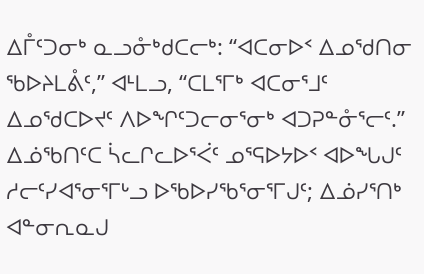ᐃᒤᑦᑐᓂᒃ ᓇᓗᓁᒃᑯᑕᓕᒃ: “ᐊᑕᓂᐅᑉ ᐃᓄᖁᑎᓂ ᖃᐅᔨᒪᕔᑦ,” ᐊᒻᒪᓗ, “ᑕᒪᕐᒥᒃ ᐊᑕᓂᕐᒧᑦ ᐃᓄᖁᑕᐅᔪᑦ ᐱᐅᖏᑦᑐᓕᓂᕐᓂᒃ ᐊᑐᕈᓐᓁᕐᓕᑦ.”
ᐃᓅᖃᑎᑦᑕ ᓵᓚᒋᓚᐅᕐᐹᑦ ᓄᕐᕋᐅᔭᐅᑉ ᐊᐅᖓᒍᑦ ᓱᓕᑦᓯᐊᕐᓂᕐᒥᒡᓗ ᐅᖃᐅᓯᖃᕐᓂᕐᒥᒍᑦ; ᐃᓅᓯᕐᑎᒃ ᐊᓐᓂᕆᓇᒍ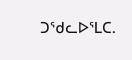ᑐᖁᓚᐅᕐᒪᑕ.